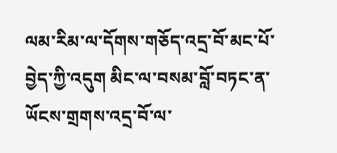ལམ་རིམ་ལ་དོགས་གཅོད་འདྲ་བོ་མང་པོ་བྱེད་ཀྱི་འདུག མིང་ལ་བསམ་བློ་བཏང་ན་ཡོངས་གྲགས་འདྲ་བོ་ལ་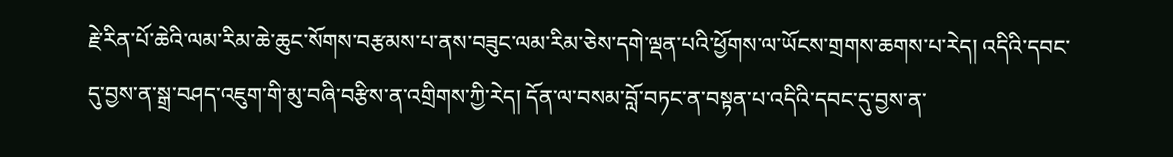རྗེ་རིན་པོ་ཆེའི་ལམ་རིམ་ཆེ་ཆུང་སོགས་བརྩམས་པ་ནས་བཟུང་ལམ་རིམ་ཅེས་དགེ་ལྡན་པའི་ཕྱོགས་ལ་ཡོངས་གྲགས་ཆགས་པ་རེད། འདིའི་དབང་དུ་བྱས་ན་སྒྲ་བཤད་འཇུག་གི་མུ་བཞི་བརྩིས་ན་འགྲིགས་ཀྱི་རེད། དོན་ལ་བསམ་བློ་བཏང་ན་བསྟན་པ་འདིའི་དབང་དུ་བྱས་ན་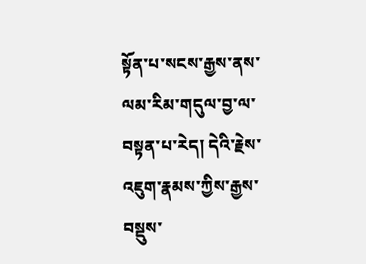སྟོན་པ་སངས་རྒྱས་ནས་ལམ་རིམ་གདུལ་བྱ་ལ་བསྟན་པ་རེད། དེའི་རྗེས་འཇུག་རྣམས་ཀྱིས་རྒྱས་བསྡུས་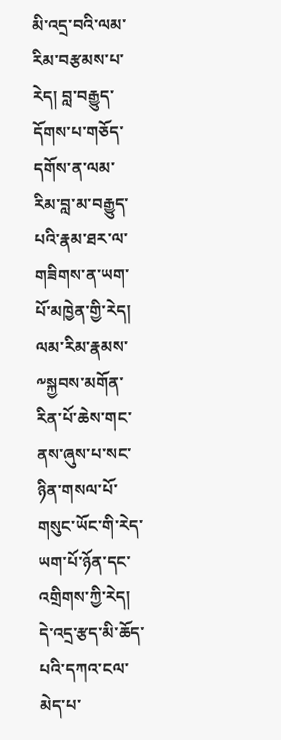མི་འདྲ་བའི་ལམ་རིམ་བརྩམས་པ་རེད། བླ་བརྒྱུད་དོགས་པ་གཅོད་དགོས་ན་ལམ་རིམ་བླ་མ་བརྒྱུད་པའི་རྣམ་ཐར་ལ་གཟིགས་ན་ཡག་པོ་མཁྱེན་གྱི་རེད། ལམ་རིམ་རྣམས་༸སྐྱབས་མགོན་རིན་པོ་ཆེས་གང་ནས་ཞུས་པ་སང་ཉིན་གསལ་པོ་གསུང་ཡོང་གི་རེད་ཡག་པོ་ཉོན་དང་འགྲིགས་ཀྱི་རེད། དེ་འདྲ་རྩད་མི་ཆོད་པའི་དཀའ་ངལ་མེད་པ་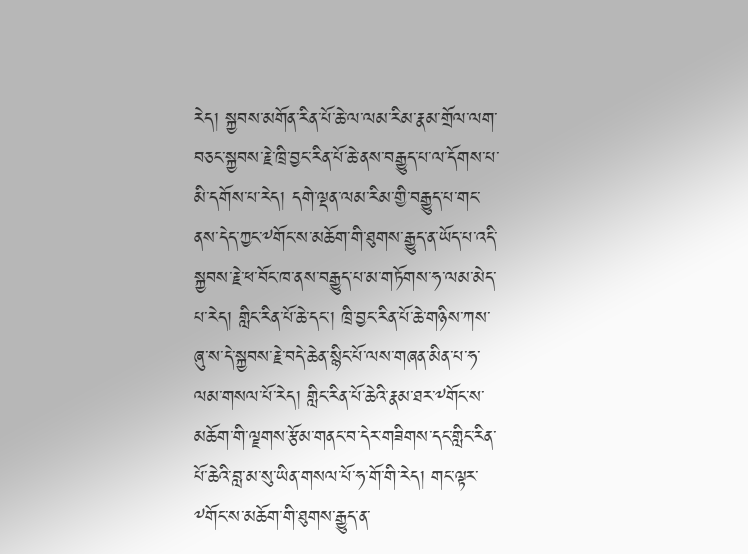རེད། སྐྱབས་མགོན་རིན་པོ་ཆེ་ལ་ལམ་རིམ་རྣམ་གྲོལ་ལག་བཅང་སྐྱབས་རྗེ་ཁྲི་བྱང་རིན་པོ་ཆེ་ནས་བརྒྱུད་པ་ལ་དོགས་པ་མི་དགོས་པ་རེད། དགེ་ལྡན་ལམ་རིམ་གྱི་བརྒྱུད་པ་གང་ནས་དེད་ཀྱང་༸གོང་ས་མཆོག་གི་ཐུགས་རྒྱུད་ན་ཡོད་པ་འདི་སྐྱབས་རྗེ་ཕ་བོང་ཁ་ནས་བརྒྱུད་པ་མ་གཏོགས་ཧ་ལམ་མེད་པ་རེད། གླིང་རིན་པོ་ཆེ་དང་། ཁྲི་བྱང་རིན་པོ་ཆེ་གཉིས་ཀས་ཞུ་ས་དེ་སྐྱབས་རྗེ་བདེ་ཆེན་སྙིང་པོ་ལས་གཞན་མིན་པ་ཧ་ལམ་གསལ་པོ་རེད། གླིང་རིན་པོ་ཆེའི་རྣམ་ཐར་༸གོང་ས་མཆོག་གི་ལྗགས་རྩོམ་གནང་བ་དེར་གཟིགས་དང་གླིང་རིན་པོ་ཆེའི་བླ་མ་སུ་ཡིན་གསལ་པོ་ཧ་གོ་གི་རེད། གང་ལྟར་༸གོང་ས་མཆོག་གི་ཐུགས་རྒྱུད་ན་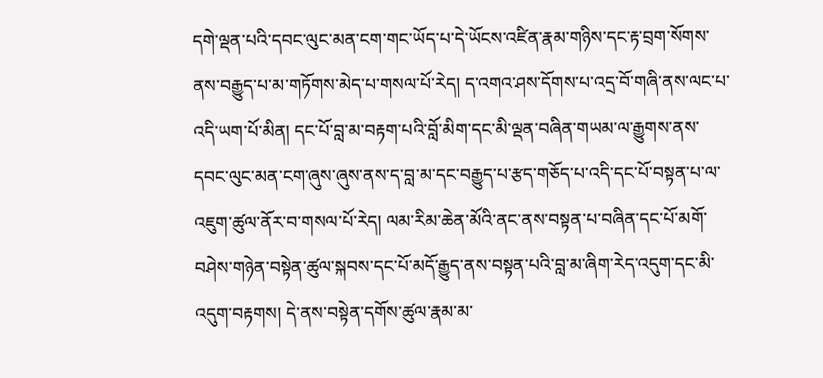དགེ་ལྡན་པའི་དབང་ལུང་མན་ངག་གང་ཡོད་པ་དེ་ཡོངས་འཛིན་རྣམ་གཉིས་དང་རྟ་བྲག་སོགས་ནས་བརྒྱུད་པ་མ་གཏོགས་མེད་པ་གསལ་པོ་རེད། ད་འགའ་ཤས་དོགས་པ་འདྲ་བོ་གཞི་ནས་ལང་པ་འདི་ཡག་པོ་མིན། དང་པོ་བླ་མ་བརྟག་པའི་བློ་མིག་དང་མི་ལྡན་བཞིན་གཡམ་ལ་རྒྱུགས་ནས་དབང་ལུང་མན་ངག་ཞུས་ཞུས་ནས་ད་བླ་མ་དང་བརྒྱུད་པ་རྩད་གཅོད་པ་འདི་དང་པོ་བསྟན་པ་ལ་འཇུག་ཚུལ་ནོར་བ་གསལ་པོ་རེད། ལམ་རིམ་ཆེན་མོའི་ནང་ནས་བསྟན་པ་བཞིན་དང་པོ་མགོ་བཤེས་གཉེན་བསྟེན་ཚུལ་སྐབས་དང་པོ་མདོ་རྒྱུད་ནས་བསྟན་པའི་བླ་མ་ཞིག་རེད་འདུག་དང་མི་འདུག་བརྟགས། དེ་ནས་བསྟེན་དགོས་ཚུལ་རྣམ་མ་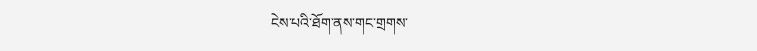ངེས་པའི་ཐོག་ནས་གང་གྲགས་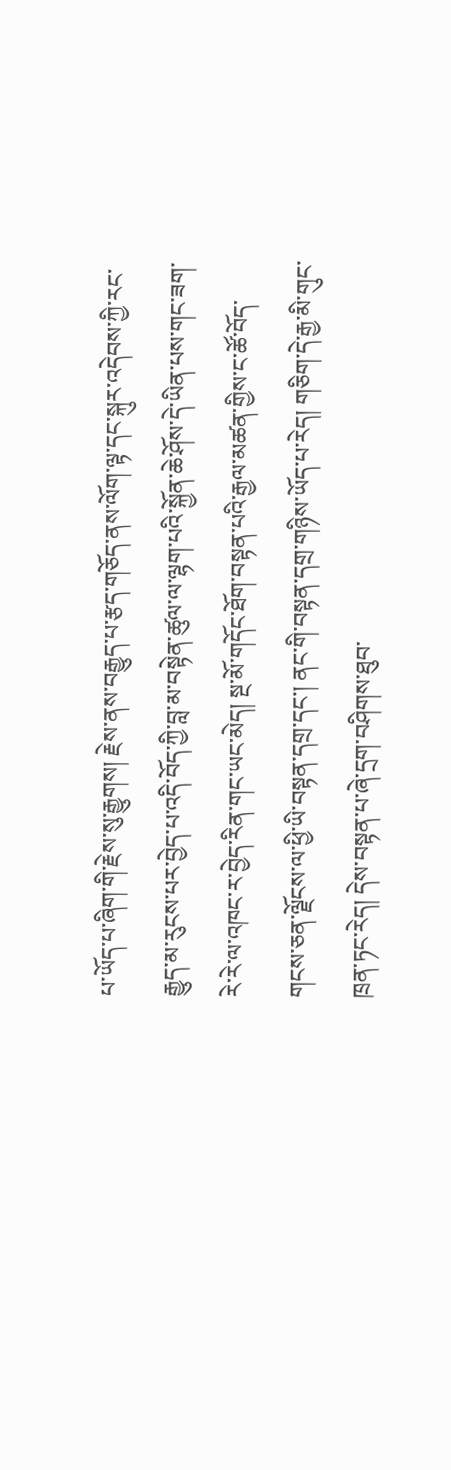པ་ཡོད་པ་ཞིག་གི་རྗེས་སུ་རྒྱུགས། རྗེས་ནས་བརྒྱུད་པ་རྩད་གཅོད་ནས་ལོག་ལྟ་དང་སྐུར་འདེབས་ཀྱི་རང་རྒྱུད་མ་རུངས་པར་བྱེད་པ་འདི་བོད་ཀྱི་བླ་མ་བསྟེན་ཚུལ་ལ་ལྷག་པའི་སྐྱོན་ཆེ་ཤོས་དེ་ཡིན་པས་གང་ཟག་རེ་རེ་ལ་འཁང་ར་བྱེད་རིན་གང་ཡང་མེད། སྔ་མོ་གདོང་ཐོག་བསྟན་པའི་རྒྱལ་མཚན་གྱིས་ང་ཚོ་བོད་གངས་ཅན་ལྗོངས་ལ་ཕྱི་ཡི་བསྟན་དགྲ་དང་། ནང་གི་བསྟན་དགྲ་གཉིས་ཡོད་པ་རེད། གཅིག་དེ་རྒྱ་མི་གུང་ཁྲན་ཏང་རེད། དེས་བསྟན་པ་ཞེ་དྲག་བཤིགས་ཐུབ་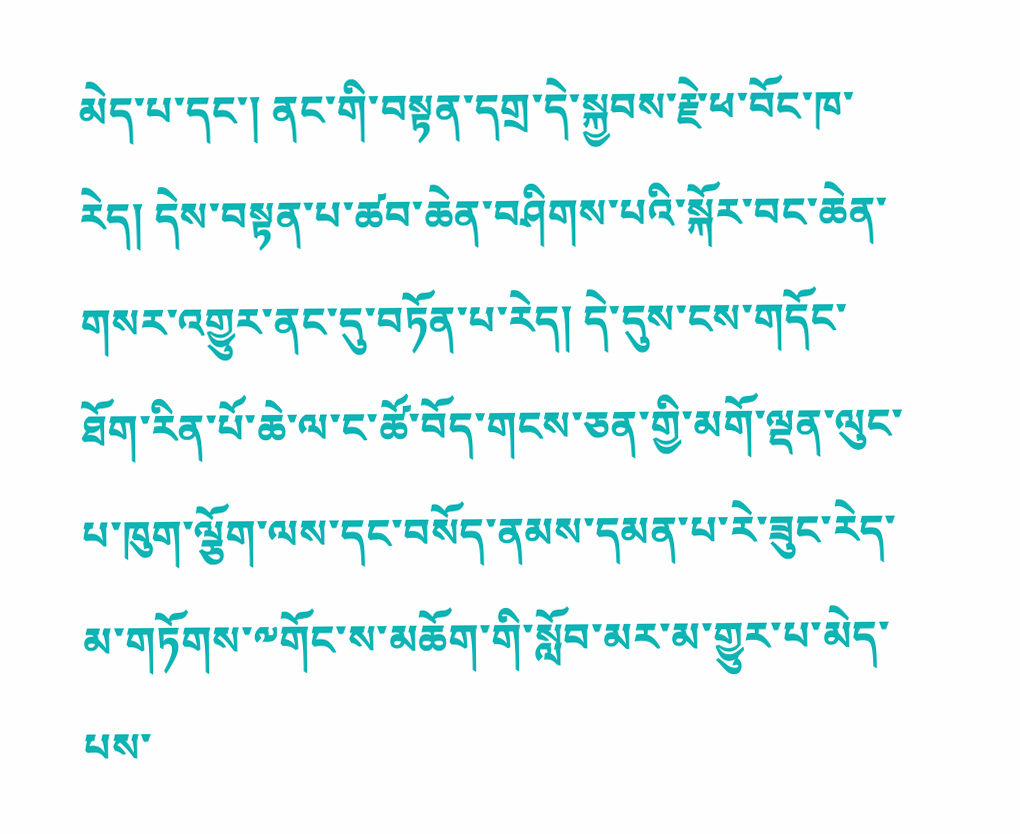མེད་པ་དང་། ནང་གི་བསྟན་དགྲ་དེ་སྐྱབས་རྗེ་ཕ་བོང་ཁ་རེད། དེས་བསྟན་པ་ཚབ་ཆེན་བཤིགས་པའི་སྐོར་བང་ཆེན་གསར་འགྱུར་ནང་དུ་བཏོན་པ་རེད། དེ་དུས་ངས་གདོང་ཐོག་རིན་པོ་ཆེ་ལ་ང་ཚོ་བོད་གངས་ཅན་གྱི་མགོ་ལྡན་ལུང་པ་ཁུག་ལྕོག་ལས་དང་བསོད་ནམས་དམན་པ་རེ་ཟུང་རེད་མ་གཏོགས་༸གོང་ས་མཆོག་གི་སློབ་མར་མ་གྱུར་པ་མེད་པས་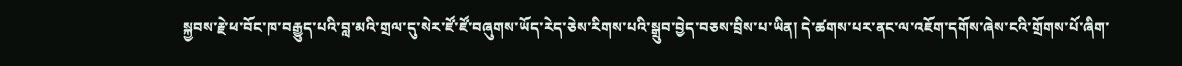སྐྱབས་རྗེ་ཕ་བོང་ཁ་བརྒྱུད་པའི་བླ་མའི་གྲལ་དུ་སེར་ཛོ་ཛོ་བཞུགས་ཡོད་རེད་ཅེས་རིགས་པའི་སྒྲུབ་བྱེད་བཅས་བྲིས་པ་ཡིན། དེ་ཚགས་པར་ནང་ལ་འཇོག་དགོས་ཞེས་ངའི་གྲོགས་པོ་ཞིག་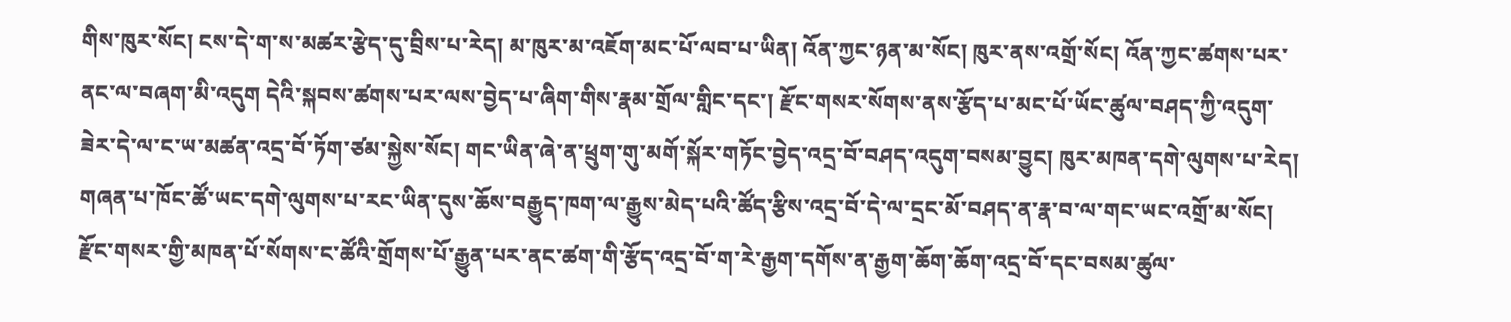གིས་ཁུར་སོང། ངས་དེ་ག་ས་མཚར་རྩེད་དུ་བྲིས་པ་རེད། མ་ཁུར་མ་འཇོག་མང་པོ་ལབ་པ་ཡིན། འོན་ཀྱང་ཉན་མ་སོང། ཁུར་ནས་འགྲོ་སོང། འོན་ཀྱང་ཚགས་པར་ནང་ལ་བཞག་མི་འདུག དེའི་སྐབས་ཚགས་པར་ལས་བྱེད་པ་ཞིག་གིས་རྣམ་གྲོལ་གླིང་དང་། རྫོང་གསར་སོགས་ནས་རྩོད་པ་མང་པོ་ཡོང་ཚུལ་བཤད་ཀྱི་འདུག་ཟེར་དེ་ལ་ང་ཡ་མཚན་འདྲ་བོ་ཏོག་ཙམ་སྐྱེས་སོང། གང་ཡིན་ཞེ་ན་ཕྲུག་གུ་མགོ་སྐོར་གཏོང་བྱེད་འདྲ་བོ་བཤད་འདུག་བསམ་བྱུང། ཁུར་མཁན་དགེ་ལུགས་པ་རེད། གཞན་པ་ཁོང་ཚོ་ཡང་དགེ་ལུགས་པ་རང་ཡིན་དུས་ཆོས་བརྒྱུད་ཁག་ལ་རྒྱུས་མེད་པའི་ཚོད་རྩིས་འདྲ་བོ་དེ་ལ་དྲང་མོ་བཤད་ན་རྣ་བ་ལ་གང་ཡང་འགྲོ་མ་སོང། རྫོང་གསར་གྱི་མཁན་པོ་སོགས་ང་ཚོའི་གྲོགས་པོ་རྒྱུན་པར་ནང་ཚག་གི་རྩོད་འདྲ་བོ་ག་རེ་རྒྱག་དགོས་ན་རྒྱག་ཆོག་ཆོག་འདྲ་བོ་དང་བསམ་ཚུལ་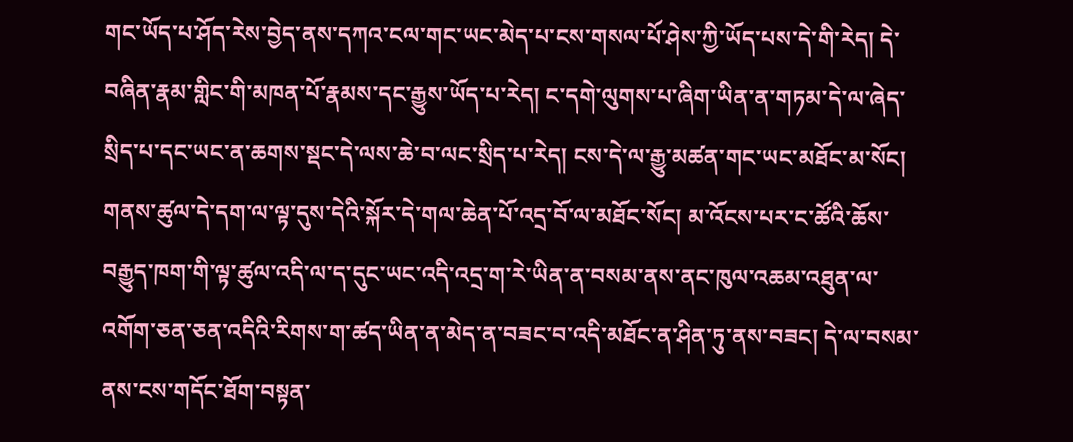གང་ཡོད་པ་ཤོད་རེས་བྱེད་ནས་དཀའ་ངལ་གང་ཡང་མེད་པ་ངས་གསལ་པོ་ཤེས་ཀྱི་ཡོད་པས་དེ་གི་རེད། དེ་བཞིན་རྣམ་གླིང་གི་མཁན་པོ་རྣམས་དང་རྒྱུས་ཡོད་པ་རེད། ང་དགེ་ལུགས་པ་ཞིག་ཡིན་ན་གཏམ་དེ་ལ་ཞེད་སྲིད་པ་དང་ཡང་ན་ཆགས་སྡང་དེ་ལས་ཆེ་བ་ལང་སྲིད་པ་རེད། ངས་དེ་ལ་རྒྱུ་མཚན་གང་ཡང་མཐོང་མ་སོང། གནས་ཚུལ་དེ་དག་ལ་ལྟ་དུས་དེའི་སྐོར་དེ་གལ་ཆེན་པོ་འདྲ་བོ་ལ་མཐོང་སོང། མ་འོངས་པར་ང་ཚོའི་ཆོས་བརྒྱུད་ཁག་གི་ལྟ་ཚུལ་འདི་ལ་ད་དུང་ཡང་འདི་འདྲ་ག་རེ་ཡིན་ན་བསམ་ནས་ནང་ཁུལ་འཆམ་འཐུན་ལ་འགོག་ཅན་ཅན་འདིའི་རིགས་ག་ཚད་ཡིན་ན་མེད་ན་བཟང་བ་འདི་མཐོང་ན་ཤིན་ཏུ་ནས་བཟང། དེ་ལ་བསམ་ནས་ངས་གདོང་ཐོག་བསྟན་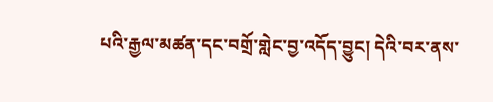པའི་རྒྱལ་མཚན་དང་བགྲོ་གླེང་བྱ་འདོད་བྱུང། དེའི་བར་ནས་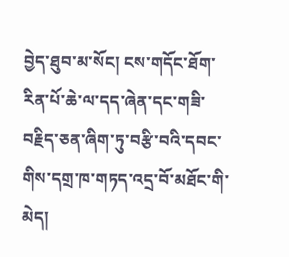བྱེད་ཐུབ་མ་སོང། ངས་གདོང་ཐོག་རིན་པོ་ཆེ་ལ་དད་ཞེན་དང་གཟི་བརྗིད་ཅན་ཞིག་ཏུ་བརྩི་བའི་དབང་གིས་དགྲ་ཁ་གཏད་འདྲ་བོ་མཐོང་གི་མེད།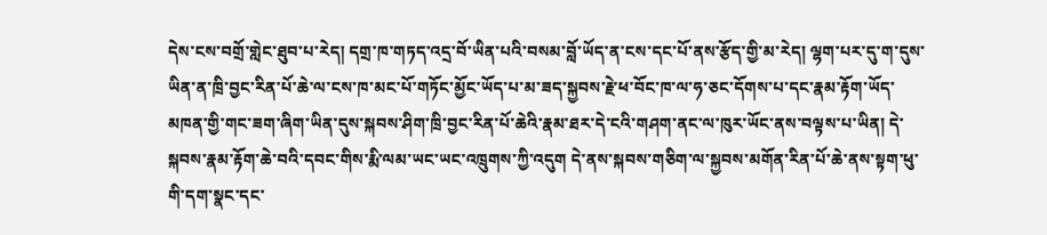དེས་ངས་བགྲོ་གླེང་ཐུབ་པ་རེད། དགྲ་ཁ་གཏད་འདྲ་བོ་ཡིན་པའི་བསམ་བློ་ཡོད་ན་ངས་དང་པོ་ནས་རྩོད་གྱི་མ་རེད། ལྷག་པར་དུ་ག་དུས་ཡིན་ན་ཁྲི་བྱང་རིན་པོ་ཆེ་ལ་ངས་ཁ་མང་པོ་གཏོང་མྱོང་ཡོད་པ་མ་ཟད་སྐྱབས་རྗེ་ཕ་བོང་ཁ་ལ་ཧ་ཅང་དོགས་པ་དང་རྣམ་རྟོག་ཡོད་མཁན་གྱི་གང་ཟག་ཞིག་ཡིན་དུས་སྐབས་ཤིག་ཁྲི་བྱང་རིན་པོ་ཆེའི་རྣམ་ཐར་དེ་ངའི་གཤག་ནང་ལ་ཁུར་ཡོང་ནས་བལྟས་པ་ཡིན། དེ་སྐབས་རྣམ་རྟོག་ཆེ་བའི་དབང་གིས་རྨི་ལམ་ཡང་ཡང་འཁྲུགས་ཀྱི་འདུག དེ་ནས་སྐབས་གཅིག་ལ་སྐྱབས་མགོན་རིན་པོ་ཆེ་ནས་སྟག་ཕུ་གི་དག་སྣང་དང་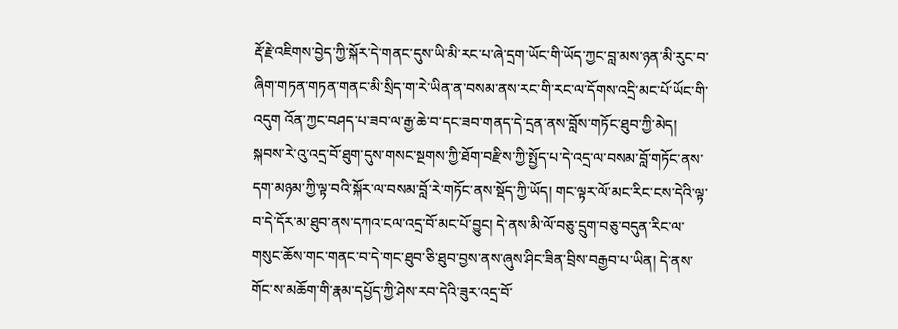རྡོ་རྗེ་འཇིགས་བྱེད་ཀྱི་སྐོར་དེ་གནང་དུས་ཡི་མི་རང་པ་ཞེ་དྲག་ཡོང་གི་ཡོད་ཀྱང་བླ་མས་ཉན་མི་རུང་བ་ཞིག་གཏན་གཏན་གནང་མི་སྲིད་ག་རེ་ཡིན་ན་བསམ་ནས་རང་གི་རང་ལ་དོགས་འདྲི་མང་པོ་ཡོང་གི་འདུག འོན་ཀྱང་བཤད་པ་ཟབ་ལ་རྒྱ་ཆེ་བ་དང་ཟབ་གནད་དེ་དྲན་ནས་བློས་གཏོང་ཐུབ་ཀྱི་མེད། སྐབས་རེ་འུ་འདྲ་བོ་ཐུག་དུས་གསང་སྔགས་ཀྱི་ཐོག་བརྫིས་ཀྱི་སྤྱོད་པ་དེ་འདྲ་ལ་བསམ་བློ་གཏོང་ནས་དག་མཉམ་ཀྱི་ལྟ་བའི་སྐོར་ལ་བསམ་བློ་རེ་གཏོང་ནས་སྡོད་ཀྱི་ཡོད། གང་ལྟར་ལོ་མང་རིང་ངས་དེའི་ལྟ་བ་དེ་དོར་མ་ཐུབ་ནས་དཀའ་ངལ་འདྲ་བོ་མང་པོ་བྱུང། དེ་ནས་མི་ལོ་བཅུ་དྲུག་བཅུ་བདུན་རིང་ལ་གསུང་ཆོས་གང་གནང་བ་དེ་གང་ཐུབ་ཅི་ཐུབ་བྱས་ནས་ཞུས་ཤིང་ཟིན་བྲིས་བརྒྱབ་པ་ཡིན། དེ་ནས་གོང་ས་མཆོག་གི་རྣམ་དཔྱོད་ཀྱི་ཤེས་རབ་དེའི་ཟུར་འདྲ་བོ་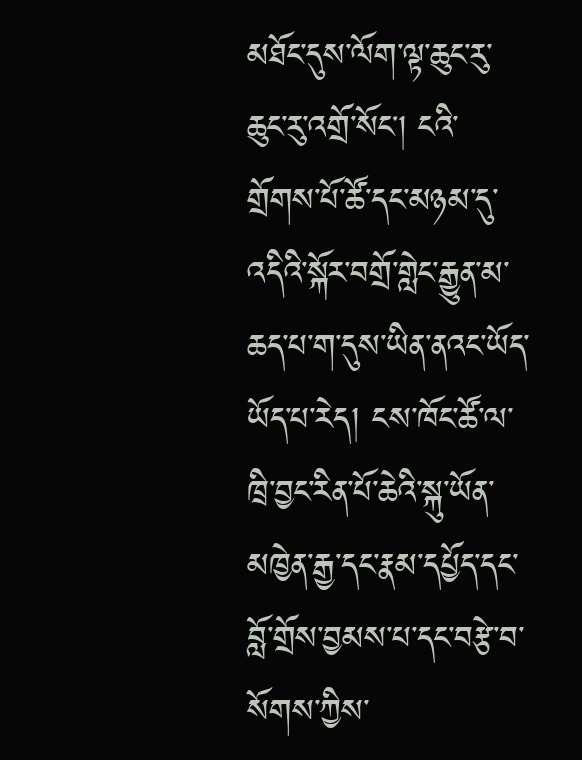མཐོང་དུས་ལོག་ལྟ་ཆུང་རུ་ཆུང་རུ་འགྲོ་སོང། ངའི་གྲོགས་པོ་ཚོ་དང་མཉམ་དུ་འདིའི་སྐོར་བགྲོ་གླེང་རྒྱུན་མ་ཆད་པ་ག་དུས་ཡིན་ནའང་ཡོད་ཡོད་པ་རེད། ངས་ཁོང་ཚོ་ལ་ཁྲི་བྱང་རིན་པོ་ཆེའི་སྐུ་ཡོན་མཁྱེན་རྒྱ་དང་རྣམ་དཔྱོད་དང་བློ་གྲོས་བྱམས་པ་དང་བརྩེ་བ་སོགས་ཀྱིས་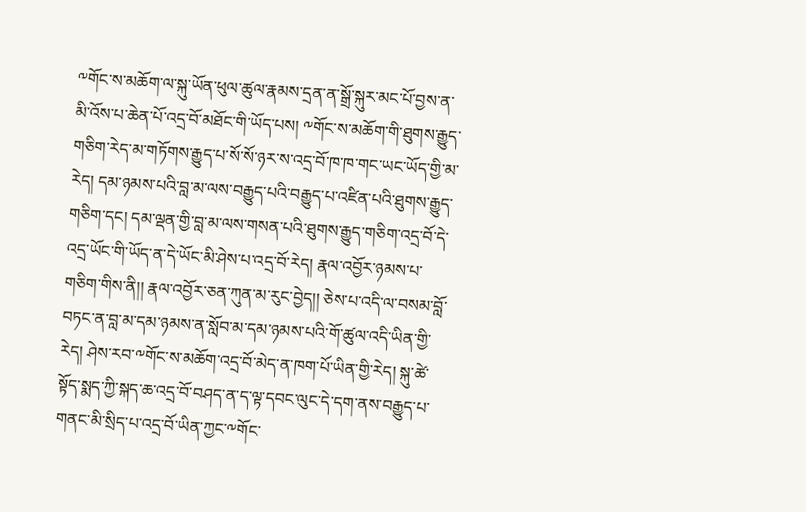༸གོང་ས་མཆོག་ལ་སྐུ་ཡོན་ཕུལ་ཚུལ་རྣམས་དྲན་ན་སྒྲོ་སྐུར་མང་པོ་བྱས་ན་མི་འོས་པ་ཆེན་པོ་འདྲ་བོ་མཐོང་གི་ཡོད་པས། ༸གོང་ས་མཆོག་གི་ཐུགས་རྒྱུད་གཅིག་རེད་མ་གཏོགས་རྒྱུད་པ་སོ་སོ་ཉར་ས་འདྲ་བོ་ཁ་ཁ་གང་ཡང་ཡོད་གྱི་མ་རེད། དམ་ཉམས་པའི་བླ་མ་ལས་བརྒྱུད་པའི་བརྒྱུད་པ་འཛིན་པའི་ཐུགས་རྒྱུད་གཅིག་དང། དམ་ལྡན་གྱི་བླ་མ་ལས་གསན་པའི་ཐུགས་རྒྱུད་གཅིག་འདྲ་བོ་དེ་འདྲ་ཡོང་གི་ཡོད་ན་དེ་ཡོང་མི་ཤེས་པ་འདྲ་བོ་རེད། རྣལ་འབྱོར་ཉམས་པ་གཅིག་གིས་ནི།། རྣལ་འབྱོར་ཅན་ཀུན་མ་རུང་བྱེད།། ཅེས་པ་འདི་ལ་བསམ་བློ་བཏང་ན་བླ་མ་དམ་ཉམས་ན་སློབ་མ་དམ་ཉམས་པའི་གོ་ཚུལ་འདི་ཡིན་གྱི་རེད། ཤེས་རབ་༸གོང་ས་མཆོག་འདྲ་བོ་མེད་ན་ཁག་པོ་ཡིན་གྱི་རེད། སྐུ་ཚེ་སྟོད་སྨད་ཀྱི་སྐད་ཆ་འདྲ་བོ་བཤད་ན་ད་ལྟ་དབང་ལུང་དེ་དག་ནས་བརྒྱུད་པ་གནང་མི་སྲིད་པ་འདྲ་བོ་ཡིན་ཀྱང་༸གོང་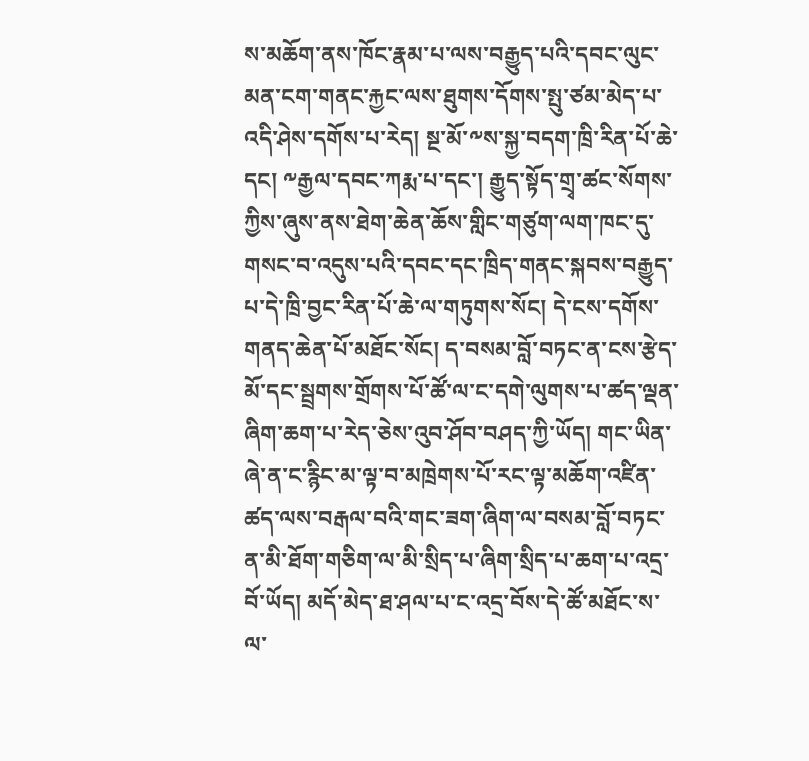ས་མཆོག་ནས་ཁོང་རྣམ་པ་ལས་བརྒྱུད་པའི་དབང་ལུང་མན་ངག་གནང་རྐྱང་ལས་ཐུགས་དོགས་སྤུ་ཙམ་མེད་པ་འདི་ཤེས་དགོས་པ་རེད། སྔ་མོ་༸ས་སྐྱ་བདག་ཁྲི་རིན་པོ་ཆེ་དང། ༸རྒྱལ་དབང་ཀརྨ་པ་དང་། རྒྱུད་སྟོད་གྲྭ་ཚང་སོགས་ཀྱིས་ཞུས་ནས་ཐེག་ཆེན་ཆོས་གླིང་གཙུག་ལག་ཁང་དུ་གསང་བ་འདུས་པའི་དབང་དང་ཁྲིད་གནང་སྐབས་བརྒྱུད་པ་དེ་ཁྲི་བྱང་རིན་པོ་ཆེ་ལ་གཏུགས་སོང། དེ་ངས་དགོས་གནད་ཆེན་པོ་མཐོང་སོང། ད་བསམ་བློ་བཏང་ན་ངས་རྩེད་མོ་དང་སྦྲགས་གྲོགས་པོ་ཚོ་ལ་ང་དགེ་ལུགས་པ་ཚད་ལྡན་ཞིག་ཆག་པ་རེད་ཅེས་འུབ་ཤོབ་བཤད་ཀྱི་ཡོད། གང་ཡིན་ཞེ་ན་ང་རྙིང་མ་ལྟ་བ་མཁྲེགས་པོ་རང་ལྟ་མཆོག་འཛིན་ཚད་ལས་བརྒལ་བའི་གང་ཟག་ཞིག་ལ་བསམ་བློ་བཏང་ན་མི་ཐོག་གཅིག་ལ་མི་སྲིད་པ་ཞིག་སྲིད་པ་ཆག་པ་འདྲ་བོ་ཡོད། མདོ་མེད་ཐ་ཤལ་པ་ང་འདྲ་བོས་དེ་ཚོ་མཐོང་ས་ལ་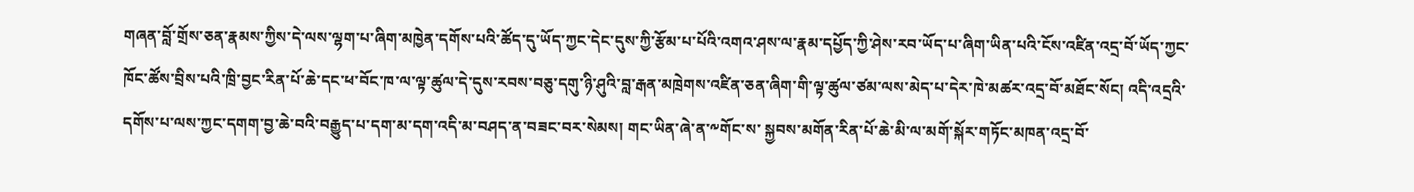གཞན་བློ་གྲོས་ཅན་རྣམས་ཀྱིས་དེ་ལས་ལྷག་པ་ཞིག་མཁྱེན་དགོས་པའི་ཚོད་དུ་ཡོད་ཀྱང་དེང་དུས་ཀྱི་རྩོམ་པ་པོའི་འགའ་ཤས་ལ་རྣམ་དཔྱོད་ཀྱི་ཤེས་རབ་ཡོད་པ་ཞིག་ཡིན་པའི་ངོས་འཛིན་འདྲ་བོ་ཡོད་ཀྱང་ཁོང་ཚོས་བྲིས་པའི་ཁྲི་བྱང་རིན་པོ་ཆེ་དང་ཕ་བོང་ཁ་ལ་ལྟ་ཚུལ་དེ་དུས་རབས་བཅུ་དགུ་ཉི་ཤུའི་བླ་རྒན་མཁྲེགས་འཛིན་ཅན་ཞིག་གི་ལྟ་ཚུལ་ཙམ་ལས་མེད་པ་དེར་ཁེ་མཚར་འདྲ་བོ་མཐོང་སོང། འདི་འདྲའི་དགོས་པ་ལས་ཀྱང་དགག་བྱ་ཆེ་བའི་བརྒྱུད་པ་དག་མ་དག་འདི་མ་བཤད་ན་བཟང་བར་སེམས། གང་ཡིན་ཞེ་ན་༸གོང་ས་ སྐྱབས་མགོན་རིན་པོ་ཆེ་མི་ལ་མགོ་སྐོར་གཏོང་མཁན་འདྲ་བོ་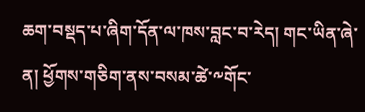ཆག་བསྡད་པ་ཞིག་དོན་ལ་ཁས་བླང་བ་རེད། གང་ཡིན་ཞེ་ན། ཕྱོགས་གཅིག་ནས་བསམ་ཚེ་༸གོང་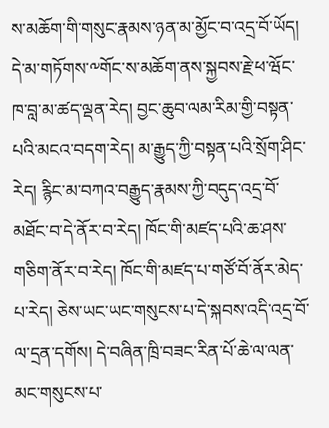ས་མཆོག་གི་གསུང་རྣམས་ཉན་མ་མྱོང་བ་འདྲ་བོ་ཡོད། དེ་མ་གཏོགས་༸གོང་ས་མཆོག་ནས་སྐྱབས་རྗེ་ཕ་ཝོང་ཁ་བླ་མ་ཚད་ལྡན་རེད། བྱང་ཆུབ་ལམ་རིམ་གྱི་བསྟན་པའི་མངའ་བདག་རེད། མ་རྒྱུད་ཀྱི་བསྟན་པའི་སྲོག་ཤིང་རེད། རྙིང་མ་བཀའ་བརྒྱུད་རྣམས་ཀྱི་བདུད་འདྲ་བོ་མཐོང་བ་དེ་ནོར་བ་རེད། ཁོང་གི་མཛད་པའི་ཆ་ཤས་གཅིག་ནོར་བ་རེད། ཁོང་གི་མཛད་པ་གཙོ་བོ་ནོར་མེད་པ་རེད། ཅེས་ཡང་ཡང་གསུངས་པ་དེ་སྐབས་འདི་འདྲ་བོ་ལ་དྲན་དགོས། དེ་བཞིན་ཁྲི་བཟང་རིན་པོ་ཆེ་ལ་ལན་མང་གསུངས་པ་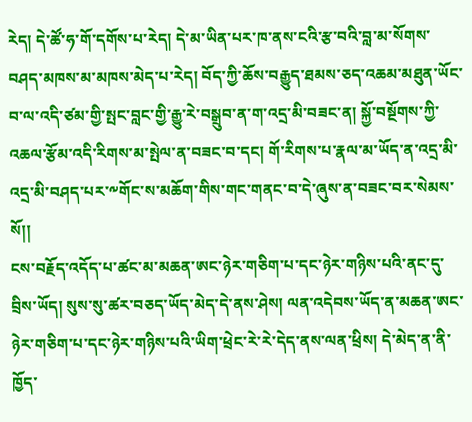རེད། དེ་ཚོ་ཧ་གོ་དགོས་པ་རེད། དེ་མ་ཡིན་པར་ཁ་ནས་ངའི་རྩ་བའི་བླ་མ་སོགས་བཤད་མཁས་མ་མཁས་མེད་པ་རེད། བོད་ཀྱི་ཆོས་བརྒྱུད་ཐམས་ཅད་འཆམ་མཐུན་ཡོང་བ་ལ་འདི་ཙམ་གྱི་སྤང་བླང་གྱི་རྒྱུ་རེ་བསྒྲུབ་ན་ག་འདྲ་མི་བཟང་ན། སྐྱོ་བསྔོགས་ཀྱི་འཆལ་རྩོམ་འདི་རིགས་མ་སྤེལ་ན་བཟང་བ་དང། གོ་རིགས་པ་རྣལ་མ་ཡོད་ན་འདྲ་མི་འདྲ་མི་བཤད་པར་༸གོང་ས་མཆོག་གིས་གང་གནང་བ་དེ་ཞུས་ན་བཟང་བར་སེམས་སོ།།
ངས་བརྗོད་འདོད་པ་ཚང་མ་མཆན་ཨང་ཉེར་གཅིག་པ་དང་ཉེར་གཉིས་པའི་ནང་དུ་བྲིས་ཡོད། སུས་སུ་ཚར་བཅད་ཡོད་མེད་དེ་ནས་ཤེས། ལན་འདེབས་ཡོད་ན་མཆན་ཨང་ཉེར་གཅིག་པ་དང་ཉེར་གཉིས་པའི་ཡིག་ཕྲེང་རེ་རེ་དེད་ནས་ལན་ཕྲིས། དེ་མེད་ན་ནི་ཁྱོད་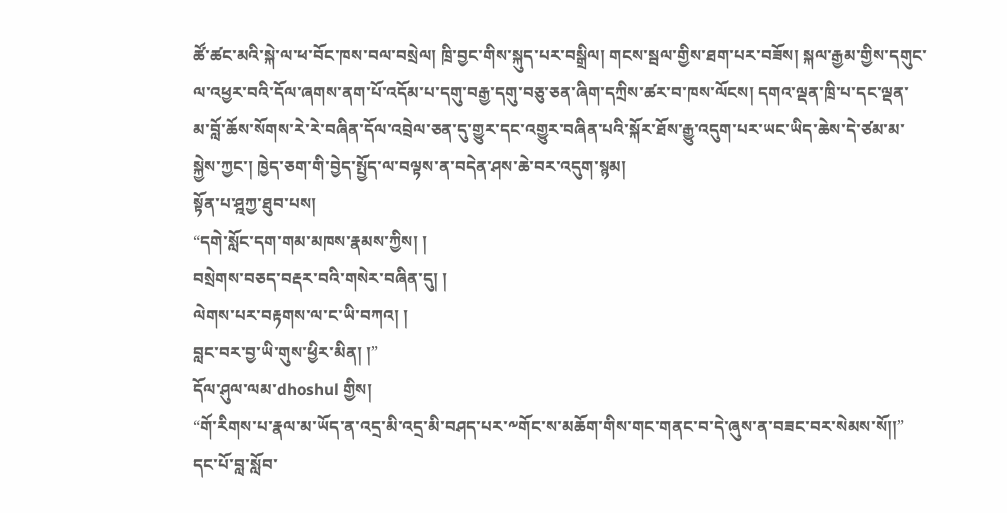ཚོ་ཚང་མའི་སྐེ་ལ་ཕ་བོང་ཁས་བལ་བསྲེལ། ཁྲི་བྱང་གིས་སྐུད་པར་བསྒྲིལ། གངས་སྦལ་གྱིས་ཐག་པར་བཟོས། སྐལ་རྒྱམ་གྱིས་དགུང་ལ་འཕྱར་བའི་དོལ་ཞགས་ནག་པོ་འདོམ་པ་དགུ་བརྒྱ་དགུ་བཅུ་ཅན་ཞིག་དཀྲིས་ཚར་བ་ཁས་ལོངས། དགའ་ལྡན་ཁྲི་པ་དང་ལྡན་མ་བློ་ཆོས་སོགས་རེ་རེ་བཞིན་དོལ་འབྲེལ་ཅན་དུ་གྱུར་དང་འགྱུར་བཞིན་པའི་སྐོར་ཐོས་རྒྱུ་འདུག་པར་ཡང་ཡིད་ཆེས་དེ་ཙམ་མ་སྐྱེས་ཀྱང་། ཁྱེད་ཅག་གི་བྱེད་སྤྱོད་ལ་བལྟས་ན་བདེན་ཤས་ཆེ་བར་འདུག་སྙམ།
སྟོན་པ་ཤྰཀྱ་ཐུབ་པས།
“དགེ་སློང་དག་གམ་མཁས་རྣམས་ཀྱིས། །
བསྲེགས་བཅད་བརྡར་བའི་གསེར་བཞིན་དུ། །
ལེགས་པར་བརྟགས་ལ་ང་ཡི་བཀའ། །
བླང་བར་བྱ་ཡི་གུས་ཕྱིར་མིན། །”
དོལ་ཤུལ་ལམ་dhoshul གྱིས།
“གོ་རིགས་པ་རྣལ་མ་ཡོད་ན་འདྲ་མི་འདྲ་མི་བཤད་པར་༸གོང་ས་མཆོག་གིས་གང་གནང་བ་དེ་ཞུས་ན་བཟང་བར་སེམས་སོ།།”
དང་པོ་བླ་སློབ་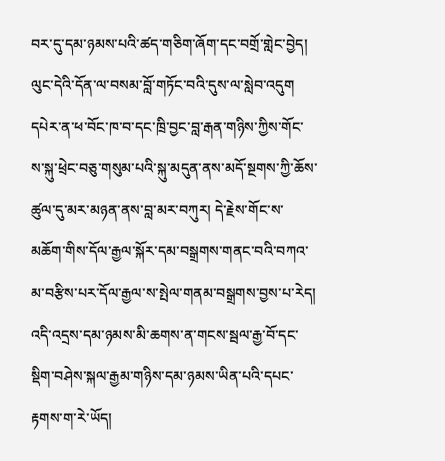བར་དུ་དམ་ཉམས་པའི་ཚད་གཅིག་ཞོག་དང་བགྲོ་གླེང་བྱེད།
ལུང་དེའི་དོན་ལ་བསམ་བློ་གཏོང་བའི་དུས་ལ་སླེབ་འདུག
དཔེར་ན་ཕ་བོང་ཁ་བ་དང་ཁྲི་བྱང་བླ་རྒན་གཉིས་ཀྱིས་གོང་ས་སྐུ་ཕྲེང་བཅུ་གསུམ་པའི་སྐུ་མདུན་ནས་མདོ་སྔགས་ཀྱི་ཆོས་ཚུལ་དུ་མར་མཉན་ནས་བླ་མར་བཀུར། དེ་རྗེས་གོང་ས་མཆོག་གིས་དོལ་རྒྱལ་སྐོར་དམ་བསྒྲགས་གནང་བའི་བཀའ་མ་བརྩིས་པར་དོལ་རྒྱལ་ས་སྤེལ་གནམ་བསྒྲགས་བྱས་པ་རེད། འདི་འདྲས་དམ་ཉམས་མི་ཆགས་ན་གངས་སྦལ་རྒྱ་བོ་དང་སྡིག་བཤེས་སྐལ་རྒྱམ་གཉིས་དམ་ཉམས་ཡིན་པའི་དཔང་རྟགས་ག་རེ་ཡོད།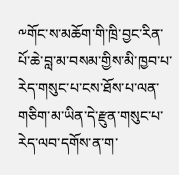༸གོང་ས་མཆོག་གི་ཁྲི་བྱང་རིན་པོ་ཆེ་བླ་མ་བསམ་གྱིས་མི་ཁྱབ་པ་རེད་གསུང་པ་ངས་ཐོས་པ་ལན་གཅིག་མ་ཡིན་དེ་རྫུན་གསུང་པ་རེད་ལབ་དགོས་ན་ག་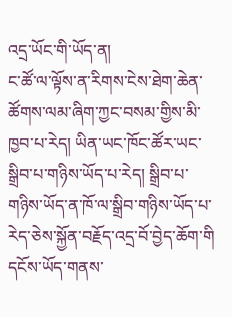འདྲ་ཡོང་གི་ཡོད་ན།
ང་ཚོ་ལ་ལྟོས་ན་རིགས་ངེས་ཐེག་ཆེན་ཚོགས་ལམ་ཞིག་ཀྱང་བསམ་གྱིས་མི་ཁྱབ་པ་རེད། ཡིན་ཡང་ཁོང་ཚོར་ཡང་སྒྲིབ་པ་གཉིས་ཡོད་པ་རེད། སྒྲིབ་པ་གཉིས་ཡོད་ན་ཁོ་ལ་སྒྲིབ་གཉིས་ཡོད་པ་རེད་ཅེས་སྐྱོན་བརྗོད་འདྲ་བོ་བྱེད་ཆོག་གི དངོས་ཡོད་གནས་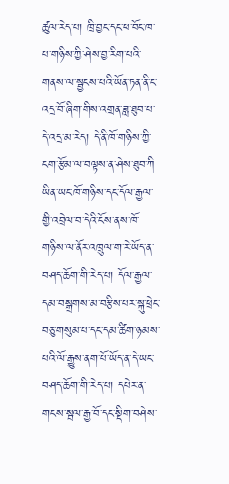ཚུལ་རེད་པ། ཁྲི་བྱང་དང་ཕ་བོང་ཁ་པ་གཉིས་ཀྱི་ཤེས་བྱ་རིག་པའི་གནས་ལ་སྦྱངས་པའི་ཡོན་ཏན་ནི་ང་འདྲ་བོ་ཞིག་གིས་འགྲན་ཟླ་ཐུབ་པ་དེ་འདྲ་མ་རེད། དེ་ནི་ཁོ་གཉིས་ཀྱི་ངག་རྩོམ་ལ་བལྟས་ན་ཤེས་ཐུབ་ཀི ཡིན་ཡང་ཁོ་གཉིས་དང་དོལ་རྒྱལ་གྱི་འབྲེལ་བ་དེའི་ངོས་ནས་ཁོ་གཉིས་ལ་ནོར་འཁྲུལ་ག་རེ་ཡོད་ན་བཤད་ཆོག་གི་རེད་པ། དོལ་རྒྱལ་དམ་བསྒྲགས་མ་བརྩིས་པར་སྐུ་ཕྲེང་བཅུ་གསུམ་པ་དང་དམ་ཚིག་ཉམས་པའི་ལོ་རྒྱུས་ནག་པོ་ཡོད་ན་དེ་ཡང་བཤད་ཆོག་གི་རེད་པ། དཔེར་ན་གངས་སྦལ་རྒྱ་བོ་དང་སྡིག་བཤེས་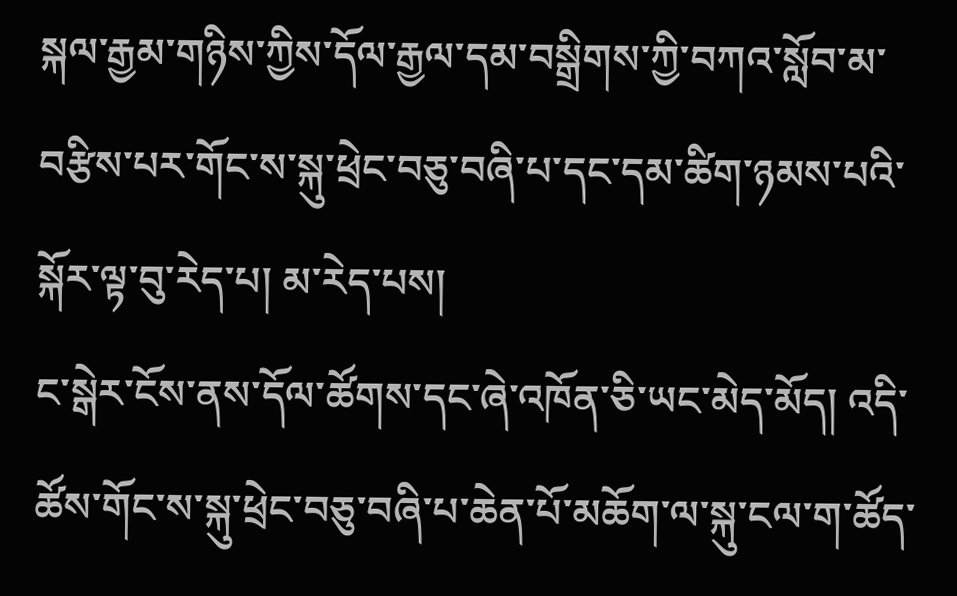སྐལ་རྒྱམ་གཉིས་ཀྱིས་དོལ་རྒྱལ་དམ་བསྒྲིགས་ཀྱི་བཀའ་སློབ་མ་བརྩིས་པར་གོང་ས་སྐུ་ཕྲེང་བཅུ་བཞི་པ་དང་དམ་ཚིག་ཉམས་པའི་སྐོར་ལྟ་བུ་རེད་པ། མ་རེད་པས།
ང་སྒེར་ངོས་ནས་དོལ་ཚོགས་དང་ཞེ་འཁོན་ཅི་ཡང་མེད་མོད། འདི་ཚོས་གོང་ས་སྐུ་ཕྲེང་བཅུ་བཞི་པ་ཆེན་པོ་མཆོག་ལ་སྐུ་ངལ་ག་ཚོད་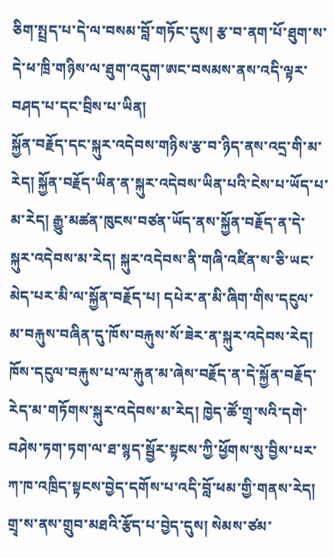ཅིག་སྤྲད་པ་དེ་ལ་བསམ་བློ་གཏོང་དུས། རྩ་བ་ནག་པོ་ཐུག་ས་དེ་ཕ་ཁྲི་གཉིས་ལ་ཐུག་འདུག་ཨང་བསམས་ནས་འདི་ལྟར་བཤད་པ་དང་བྲིས་པ་ཡིན།
སྐྱོན་བརྗོད་དང་སྐུར་འདེབས་གཉིས་རྩ་བ་ཉིད་ནས་འདྲ་གི་མ་རེད། སྐྱོན་བརྗོད་ཡིན་ན་སྐུར་འདེབས་ཡིན་པའི་ངེས་པ་ཡོད་པ་མ་རེད། རྒྱུ་མཚན་ཁུངས་བཙན་ཡོད་ནས་སྐྱོན་བརྗོད་ན་དེ་སྐུར་འདེབས་མ་རེད། སྐུར་འདེབས་ནི་གཞི་འཛིན་ས་ཅི་ཡང་མེད་པར་མི་ལ་སྐྱོན་བརྗོད་པ། དཔེར་ན་མི་ཞིག་གིས་དངུལ་མ་བརྐུས་བཞིན་དུ་ཁོས་བརྐུས་སོ་ཟེར་ན་སྐུར་འདེབས་རེད། ཁོས་དངུལ་བརྐུས་པ་ལ་རྐུན་མ་ཞེས་བརྗོད་ན་དེ་སྐྱོན་བརྗོད་རེད་མ་གཏོགས་སྐུར་འདེབས་མ་རེད། ཁྱེད་ཚོ་གྲྭ་སའི་དགེ་བཤེས་ཏག་ཏག་ལ་ཐ་སྙད་སྦྱོར་སྟངས་ཀྱི་ཕྱོགས་སུ་བྱིས་པར་ཀ་ཁ་འཁྲིད་སྟངས་བྱེད་དགོས་པ་འདི་བློ་ཕམ་གྱི་གནས་རེད།
གྲྭ་ས་ནས་གྲུབ་མཐའི་རྩོད་པ་བྱེད་དུས། སེམས་ཙམ་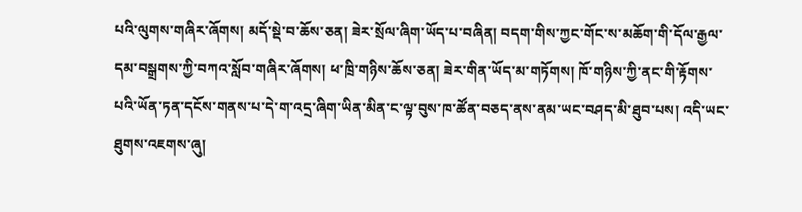པའི་ལུགས་གཞིར་ཞོགས། མདོ་སྡེ་བ་ཆོས་ཅན། ཟེར་སྲོལ་ཞིག་ཡོད་པ་བཞིན། བདག་གིས་ཀྱང་གོང་ས་མཆོག་གི་དོལ་རྒྱལ་དམ་བསྒྲགས་ཀྱི་བཀའ་སློབ་གཞིར་ཞོགས། ཕ་ཁྲི་གཉིས་ཆོས་ཅན། ཟེར་གིན་ཡོད་མ་གཏོགས། ཁོ་གཉིས་ཀྱི་ནང་གི་རྟོགས་པའི་ཡོན་ཏན་དངོས་གནས་པ་དེ་ག་འདྲ་ཞིག་ཡིན་མིན་ང་ལྟ་བུས་ཁ་ཚོན་བཅད་ནས་ནམ་ཡང་བཤད་མི་ཐུབ་པས། འདི་ཡང་ཐུགས་འཇགས་ཞུ།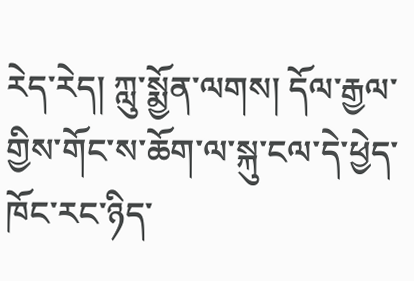རེད་རེད། ཀླུ་སྨྱོན་ལགས། དོལ་རྒྱལ་གྱིས་གོང་ས་ཆོག་ལ་སྐུ་ངལ་དེ་ཕྱེད་ཁོང་རང་ཉིད་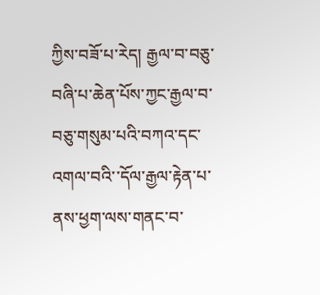ཀྱིས་བཟོ་པ་རེད། རྒྱལ་བ་བཅུ་བཞི་པ་ཆེན་པོས་ཀྱང་རྒྱལ་བ་བཅུ་གསུམ་པའི་བཀའ་དང་འགལ་བའི་་དོལ་རྒྱལ་རྟེན་པ་ནས་ཕྱག་ལས་གནང་བ་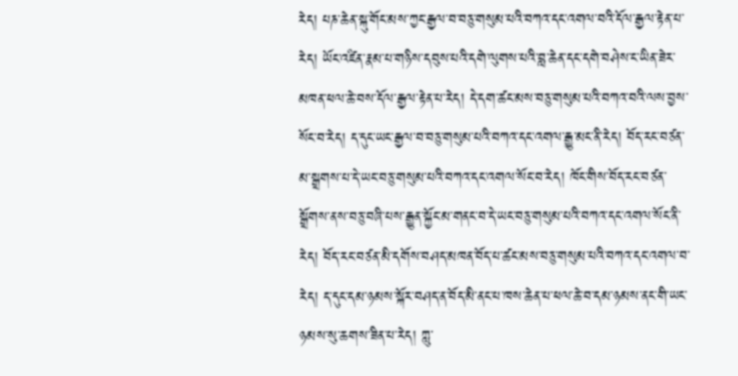རེད། པཎ་ཆེན་སྐུ་གོང་མས་ཀྱང་རྒྱལ་བ་བཅུ་གསུམ་པའི་བཀའ་དང་འགལ་བའི་དོལ་རྒྱལ་རྟེན་པ་རེད། ཡོང་འཛིན་རྣམ་པ་གཉིས་དབུས་པའི་དགེ་ལུགས་པའི་བླ་ཆེན་དང་དགེ་བཤེས་ང་ཡིན་ཟེར་མཁན་ཕལ་ཆེ་བས་དོལ་རྒྱལ་རྟེན་པ་རེད། དེ་དག་ཚང་མས་བཅུ་གསུམ་པའི་བཀའ་བའི་ལས་བྱས་སོང་བ་རེད། ད་དུང་ཡང་རྒྱལ་བ་བཅུ་གསུམ་པའི་བཀའ་དང་འགལ་རྒྱུ་མང་ནི་རེད། བོད་རང་བཙན་མ་སྒྲགས་པ་དེ་ཡང་བཅུ་གསུམ་པའི་བཀའ་དང་འགལ་སོང་བ་རེད། ཁོང་གིས་བོད་རང་བཙན་སྒྲོགས་ནས་བཅུ་བཞི་པས་རྒྱུན་སྐྱོང་མ་གནང་བ་དེ་ཡང་བཅུ་གསུམ་པའི་བཀའ་དང་འགལ་སོང་ནི་རེད། བོད་རང་བཙན་མི་དགོས་བཤད་མཁན་བོད་པ་ཚང་མས་བཅུ་གསུམ་པའི་བཀའ་དང་འགལ་བ་རེད། ད་དུང་དམ་ཉམས་སྐོར་བཤད་ན་བོད་མི་ནང་པ་ཁས་ཆེན་པ་ཕལ་ཆེ་བ་དམ་ཉམས་ནང་གི་ཡང་ཉམས་སུ་ཆགས་ཟིན་པ་རེད། ཀླུ་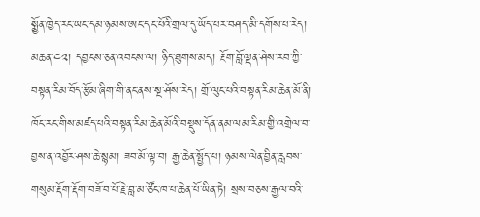སྨྱོན་ཁྱེད་རང་ཡང་དམ་ཉམས་ཨང་དང་པོའི་གྲལ་དུ་ཡོད་པར་བཤད་མི་དགོས་པ་རེད།
མཆན་༤༢། དབྱངས་ཅན་འབངས་ལ། ཉིད་ཐུགས་མད། རྔོག་བློ་ལྡན་ཤེས་རབ་ཀྱི་བསྟན་རིམ་བོད་རྩོམ་ཞིག་གི་ནང་ནས་སྔ་ཤོས་རེད། གྲོ་ལུང་པའི་བསྟན་རིམ་ཆེན་མོ་ནི། ཁོང་རང་གིས་མཛད་པའི་བསྟན་རིམ་ཆེན་མོའི་བསྡུས་དོན་ནམ་ལམ་རིམ་གྱི་འགྲེལ་བ་བྱས་ན་འབྱོར་ཤས་ཆེ་སྙམ། ཟབ་མོ་ལྟ་བ། རྒྱ་ཆེན་སྤྱོད་པ། ཉམས་ལེན་བྱིན་རླབས་གསུམ་རྡོག་རྡོག་བཟོ་བ་པོ་རྗེ་བླ་མ་ཙོང་ཁ་པ་ཆེན་པོ་ཡིན་ཏེ། སྲས་བཅས་རྒྱལ་བའི་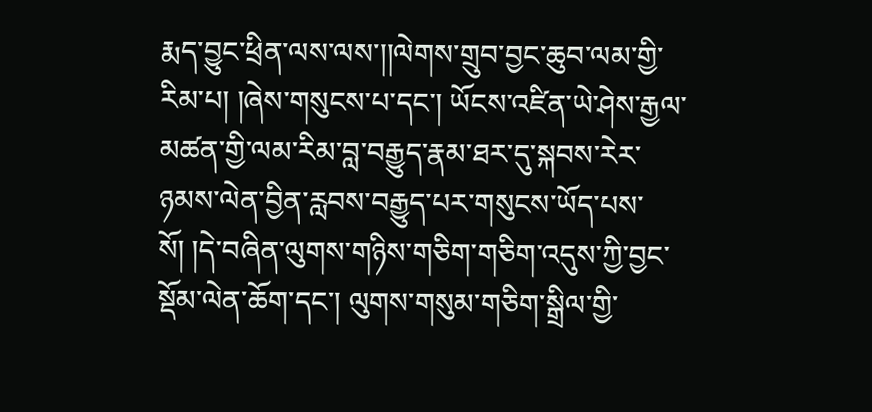རྨད་བྱུང་ཕྲིན་ལས་ལས་།།ལེགས་གྲུབ་བྱང་ཆུབ་ལམ་གྱི་རིམ་པ། །ཞེས་གསུངས་པ་དང་། ཡོངས་འཛིན་ཡེ་ཤེས་རྒྱལ་མཚན་གྱི་ལམ་རིམ་བླ་བརྒྱུད་རྣམ་ཐར་དུ་སྐབས་རེར་ཉམས་ལེན་བྱིན་རླབས་བརྒྱུད་པར་གསུངས་ཡོད་པས་སོ། །དེ་བཞིན་ལུགས་གཉིས་གཅིག་གཅིག་འདུས་ཀྱི་བྱང་སྡོམ་ལེན་ཆོག་དང་། ལུགས་གསུམ་གཅིག་སྒྲིལ་གྱི་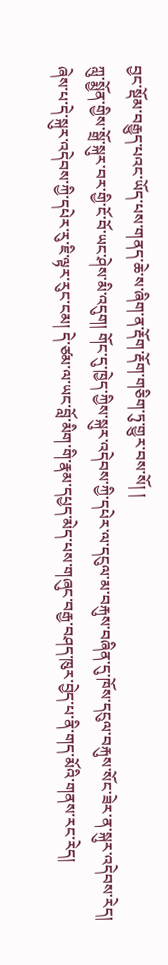བྱང་སྡོམ་བརྒྱུད་པའང་ཡོད་པས་གནད་ཆེ་ས་ཞིག་ན་རྡོག་རྡོག་གཅིག་ཏུ་གྱུར་བས་སོ། །
ཀླུ་སྨྱོན་གྱིས་སྒྲོ་སྐུར་བར་གྱི་ངོ་བོ་ཡང་ཤེས་མི་འདུག། གོང་དུ་ཁྱེད་ཀྱིས་སྐུར་འདེབས་ཀྱི་དཔེར་ལ་དངུལ་མ་བརྐུས་བཞིན་དུ་ཁོས་དངུལ་བརྐུས་སོང་ཟེར་ན་སྐུར་འདེབས་རེད། ཞེས་པ་དེ་སྐུར་འདེབས་ཀྱི་དཔེར་རུ་ཇི་ལྟར་རུང་ངམ། དེ་ཙམ་ལ་ཡང་བློ་མིག་གི་རྣམ་དཔྱད་མེད་པས་གཞུང་བརྒྱ་བཤད་ཁུར་བྱེད་པ་ནི་གད་མོའི་གནས་རང་རེད།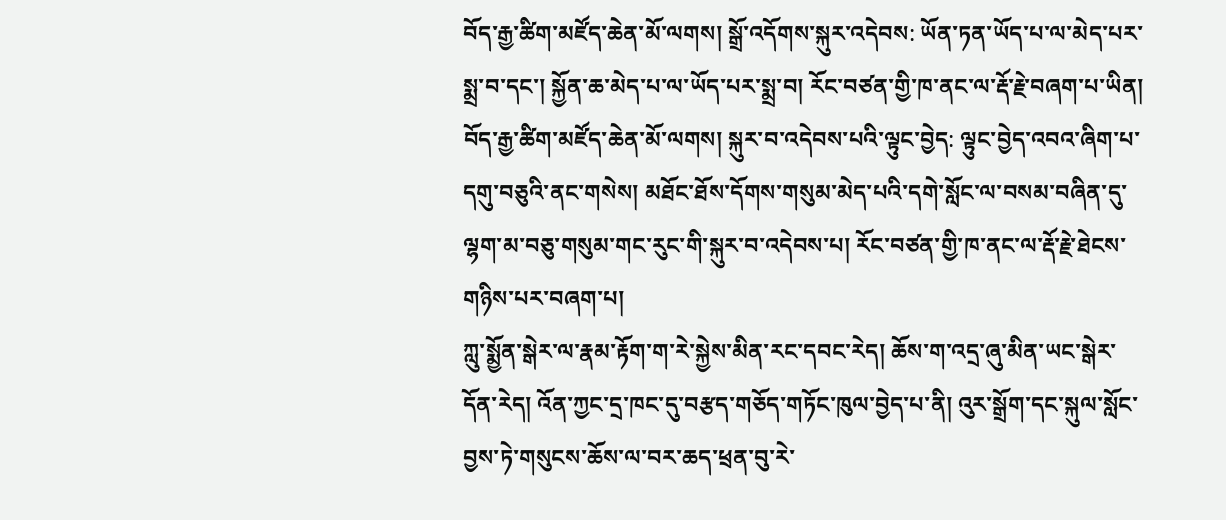བོད་རྒྱ་ཚིག་མཛོད་ཆེན་མོ་ལགས། སྒྲོ་འདོགས་སྐུར་འདེབས: ཡོན་ཏན་ཡོད་པ་ལ་མེད་པར་སྨྲ་བ་དང་། སྐྱོན་ཆ་མེད་པ་ལ་ཡོད་པར་སྨྲ་བ། རོང་བཙན་གྱི་ཁ་ནང་ལ་རྡོ་རྗེ་བཞག་པ་ཡིན།
བོད་རྒྱ་ཚིག་མཛོད་ཆེན་མོ་ལགས། སྐུར་བ་འདེབས་པའི་ལྟུང་བྱེད: ལྟུང་བྱེད་འབའ་ཞིག་པ་དགུ་བཅུའི་ནང་གསེས། མཐོང་ཐོས་དོགས་གསུམ་མེད་པའི་དགེ་སློང་ལ་བསམ་བཞིན་དུ་ལྷག་མ་བཅུ་གསུམ་གང་རུང་གི་སྐུར་བ་འདེབས་པ། རོང་བཙན་གྱི་ཁ་ནང་ལ་རྡོ་རྗེ་ཐེངས་གཉིས་པར་བཞག་པ།
ཀླུ་སྨྱོན་སྒེར་ལ་རྣམ་རྟོག་ག་རེ་སྐྱེས་མིན་རང་དབང་རེད། ཆོས་ག་འདྲ་ཞུ་མིན་ཡང་སྒེར་དོན་རེད། འོན་ཀྱང་དྲ་ཁང་དུ་བརྩད་གཅོད་གཏོང་ཁུལ་བྱེད་པ་ནི། འུར་སྒྲོག་དང་སྐུལ་སློང་བྱས་ཏེ་གསུངས་ཆོས་ལ་བར་ཆད་ཕྲན་བུ་རེ་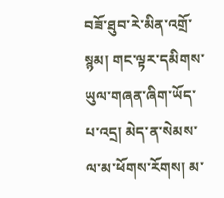བཟོ་ཐུབ་རེ་མིན་འགྲོ་སྙམ། གང་ལྟར་དམིགས་ཡུལ་གཞན་ཞིག་ཡོད་པ་འདྲ། མེད་ན་སེམས་ལ་མ་ཕོགས་རོགས། མ་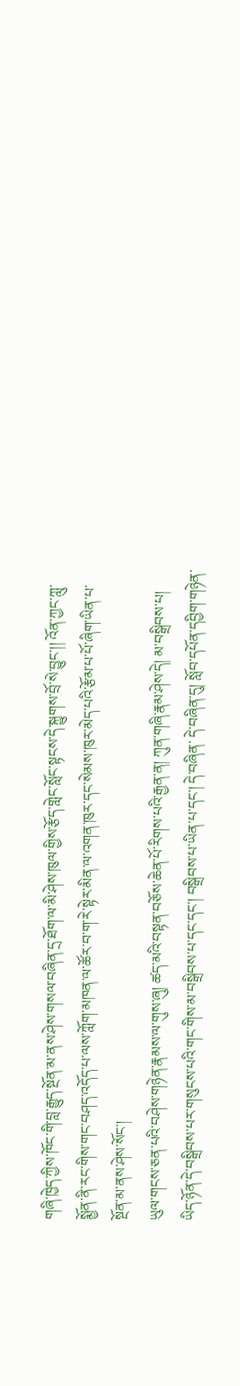གཞི་ཁྱེད་ཀྱིས་ཁོང་གི་བླ་རྒྱུད་སྔོན་མ་ནས་ཤེས་གསལ་བཞིན་དྲ་ཐོག་ལ་མི་ཤེས་ཁུལ་གྱིས་རྩོད་གླེང་སློང་སྟངས་དེ་སྐྱུགས་བྲོ་སེ་བྱུང་།། འོན་ཀྱང་ཀླུ་སྨྱོན་ནི་རང་གིས་གང་བཤད་འདོད་པ་ལས་ཀློག་མཁན་ལ་ཚོར་བ་ག་རེ་སྟེར་མིན་ལ་འགན་ཁུར་དང་སེམས་ཁུར་མེད་པའི་རྩོམ་པ་པོ་ཞིག་ཡིན་པ་སྔོན་མ་ནས་ཤེས་སོང་།
ཡུལ་གངས་ཅན་པའི་བཤེས་གཉེན་རྣམས་ལ་གུས་ཞུ། ཚད་མའི་བསྟན་བཅོས་ཆེན་པོ་རིགས་པའི་རྒྱན་ན། ཀུན་གཞི་རྣམ་ཤེས་དེ། མ་བསྒྲིབས་པ། ཡིད་ཉོན་དེ་བསྒྲིབས་པར་གསུངས་པའི་གང་གིས་མ་བསྒྲིབས་པ་དང་དང་། བསྒྲིབས་པ་ཡིན་པ་དང་། དེ་བཞིན་ དེ་བཞིན་དུ། སློབ་དཔོན་དབྱིག་གཉེན་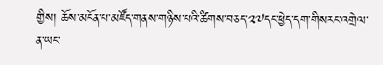གྱིས། ཆོས་མངོན་པ་མཛོད་གནས་གཉིས་པའི་ཚིགས་བཅད་༢༧དང་ཕྱེད་དག་གིསརང་འགྲེལ་ན་ཡང་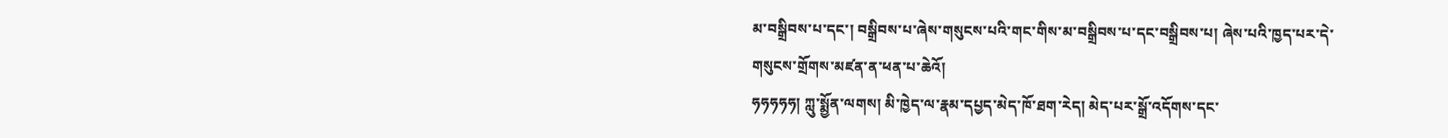མ་བསྒྲིབས་པ་དང་། བསྒྲིབས་པ་ཞེས་གསུངས་པའི་གང་གིས་མ་བསྒྲིབས་པ་དང་བསྒྲིབས་པ། ཞེས་པའི་ཁྱད་པར་དེ་གསུངས་གྲོགས་མཛན་ན་ཕན་པ་ཆེའོ།
ཧཧཧཧཧ། ཀླུ་སྨྱོན་ལགས། མི་ཁྱེད་ལ་རྣམ་དཔྱད་མེད་ཁོ་ཐག་རེད། མེད་པར་སྒྲོ་འདོགས་དང་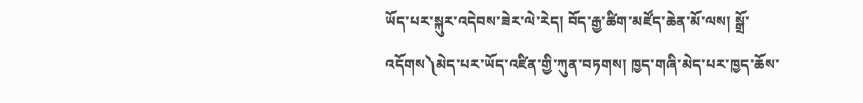ཡོད་པར་སྐུར་འདེབས་ཟེར་ལེ་རེད། བོད་རྒྱ་ཚིག་མཛོད་ཆེན་མོ་ལས། སྒྲོ་འདོགས༽མེད་པར་ཡོད་འཛིན་གྱི་ཀུན་བཏགས། ཁྱད་གཞི་མེད་པར་ཁྱད་ཆོས་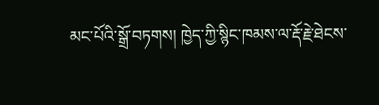མང་པོའི་སྒྲོ་བཏགས། ཁྱེད་ཀྱི་སྙིང་ཁམས་ལ་རྡོ་རྗེ་ཐེངས་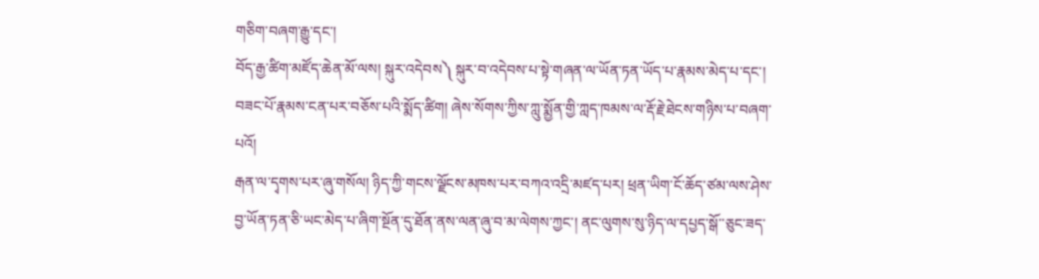གཅིག་བཞག་རྒྱུ་དང་།
བོད་རྒྱ་ཚིག་མཛོད་ཆེན་མོ་ལས། སྐུར་འདེབས༽ སྐུར་བ་འདེབས་པ་སྟེ་གཞན་ལ་ཡོན་ཏན་ཡོད་པ་རྣམས་མེད་པ་དང་། བཟང་པོ་རྣམས་ངན་པར་བཅོས་པའི་སྨོད་ཚིག། ཞེས་སོགས་ཀྱིས་ཀླུ་སྨྱོན་གྱི་ཀླད་ཁམས་ལ་རྡོ་རྗེ་ཐེངས་གཉིས་པ་བཞག་པའོ།
རྒན་ལ་དྭགས་པར་ཞུ་གསོལ། ཉིད་ཀྱི་གངས་ལྗོངས་མཁས་པར་བཀའ་འདྲི་མཛད་པར། ཕྲན་ཡིག་ངོ་ཆོད་ཙམ་ལས་ཤེས་བྱ་ཡོན་ཏན་ཅི་ཡང་མེད་པ་ཞིག་སྔོན་དུ་ཐོན་ནས་ལན་ཞུ་བ་མ་ལེགས་ཀྱང་། ནང་ལུགས་སུ་ཉིད་ལ་དཔྱད་སྒོ་་ཅུང་ཟད་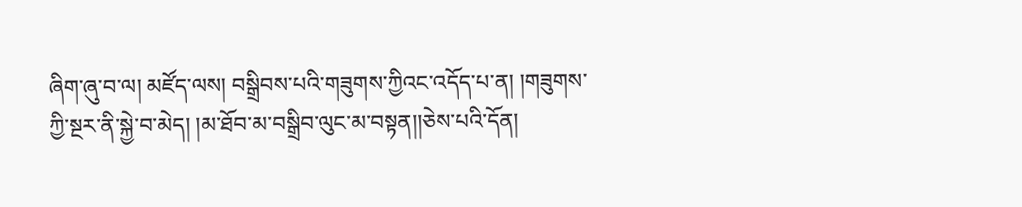ཞིག་ཞུ་བ་ལ། མཛོད་ལས། བསྒྲིབས་པའི་གཟུགས་ཀྱིའང་འདོད་པ་ན། །གཟུགས་ཀྱི་སྔར་ནི་སྐྱེ་བ་མེད། །མ་ཐོབ་མ་བསྒྲིབ་ལུང་མ་བསྟན།།ཅེས་པའི་དོན།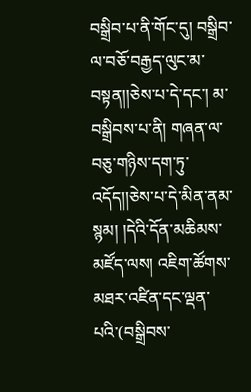བསྒྲིབ་པ་ནི་གོང་དུ། བསྒྲིབ་ལ་བཅོ་བརྒྱད་ལུང་མ་བསྟན།།ཅེས་པ་དེ་དང་། མ་བསྒྲིབས་པ་ནི། གཞན་ལ་བཅུ་གཉིས་དག་ཏུ་འདོད།།ཅེས་པ་དེ་མིན་ནམ་སྙམ། །དེའི་དོན་མཆིམས་མཛོད་ལས། འཇིག་ཚོགས་མཐར་འཛིན་དང་ལྡན་པའི་(བསྒྲིབས་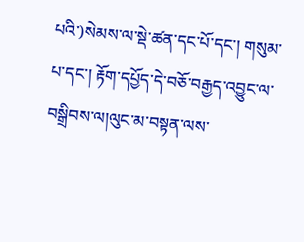པའི་)སེམས་ལ་སྡེ་ཚན་དང་པོ་དང་། གསུམ་པ་དང་། རྟོག་དཔྱོད་དེ་བཅོ་བརྒྱད་འབྱུང་ལ་བསྒྲིབས་ལ།ལུང་མ་བསྟན་ལས་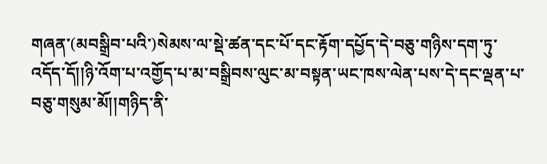གཞན་(མབསྒྲིབ་པའི་)སེམས་ལ་སྡེ་ཚན་དང་པོ་དང་རྟོག་དཔྱོད་དེ་བཅུ་གཉིས་དག་ཏུ་འདོད་དོ།།ཉི་འོག་པ་འགྱོད་པ་མ་བསྒྲིབས་ལུང་མ་བསྟན་ཡང་ཁས་ལེན་པས་དེ་དང་ལྡན་པ་བཅུ་གསུམ་མོ།།གཉིད་ནི་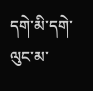དགེ་མི་དགེ་ལུང་མ་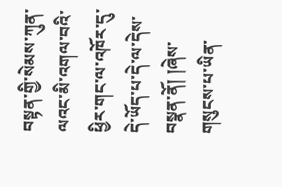བསྟན་གྱི་སེམས་ཀུན་ལའང་མི་འགལ་བའི་ཕྱིར་གང་ལ་འཁོར་དུ་དེ་ཡོད་པ་དེ་ལ་དེས་བསྣན་ནོ། །ཞེས་གསུངས་པ་ཡིན་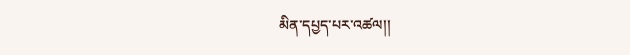མིན་དཔྱད་པར་འཚལ།།